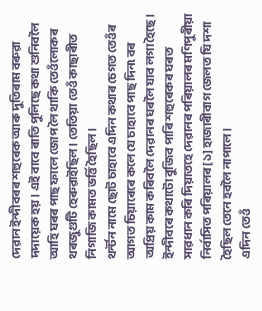দেৱান ইন্দীবৰৰ শহুৰেক আৰু দুতিৰাম বৰুৱা দদায়েক হয়। এই বাবে ৰাতি পুলিছে কথা শুনিবলৈ আহি ঘৰৰ পাছ ফালে জোপ লৈ থাকি তেওঁলোকৰ থৰজুগুটি হেৰুৱাইছিল। তেতিয়া তেওঁ কাছাৰীত নিগাজি কামত ভৰ্ত্তি হৈছিল ।
থৰ্ন্টন নামে ছোট চাহাবে এদিন কথাৰ চেগত তেওঁৰ আগত চিয়াৰেৰে কলে যে চাহাবে পাছ দিন৷ বৰ অপ্রিয় কাম কৰিবলৈ দেৱানৰ ঘৰলৈ যাব লগা হৈছে। ইন্দীবৰে কথাটো বুজিব পাৰি শহুৰেকৰ ঘৰত সাৱধান কৰি দিয়াতহে দেৱানৰ পৰিয়ালৰ মণিপুৰীয়া নিৰ্বাসিত পৰিয়ালৰ[১] হাজাৰীবাগ জেলত যি দশা হৈছিল তেনে হবলৈ নাপালে ।
এদিন তেওঁ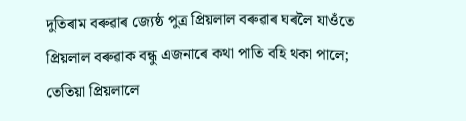দুতিৰাম বৰুৱাৰ জ্যেষ্ঠ পুত্র প্রিয়লাল বৰুৱাৰ ঘৰলৈ যাওঁতে প্রিয়লাল বৰুৱাক বন্ধু এজনাৰে কথা পাতি বহি থকা পালে; তেতিয়া প্রিয়লালে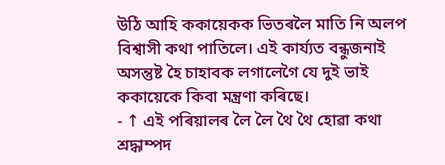উঠি আহি ককায়েকক ভিতৰলৈ মাতি নি অলপ বিশ্বাসী কথা পাতিলে। এই কাৰ্য্যত বন্ধুজনাই অসন্তুষ্ট হৈ চাহাবক লগালেগৈ যে দুই ভাই ককায়েকে কিবা মন্ত্রণা কৰিছে।
- ↑ এই পৰিয়ালৰ লৈ লৈ থৈ থৈ হোৱা কথা শ্রদ্ধাম্পদ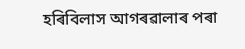হৰিবিলাস আগৰৱালাৰ পৰা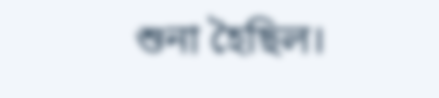শুনা হৈছিল।